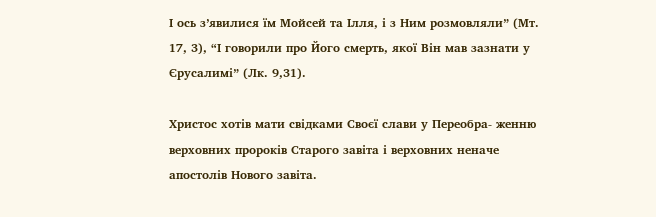І ось з’явилися їм Мойсей та Ілля, і з Ним розмовляли” (Мт. 17, 3), “І говорили про Його смерть, якої Він мав зазнати у Єрусалимі” (Лк. 9,31).

Христос хотів мати свідками Своєї слави у Переобра- женню верховних пророків Старого завіта і верховних неначе апостолів Нового завіта.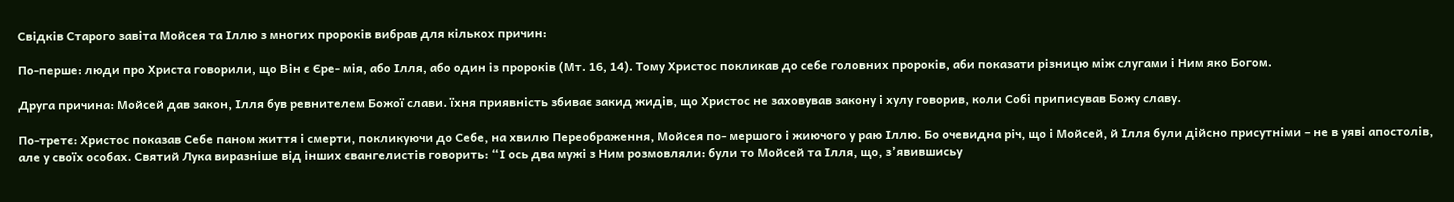Свідків Старого завіта Мойсея та Іллю з многих пророків вибрав для кількох причин:

По-перше: люди про Христа говорили, що Він є Єре- мія, або Ілля, або один із пророків (Мт. 16, 14). Тому Христос покликав до себе головних пророків, аби показати різницю між слугами і Ним яко Богом.

Друга причина: Мойсей дав закон, Ілля був ревнителем Божої слави. їхня приявність збиває закид жидів, що Христос не заховував закону і хулу говорив, коли Собі приписував Божу славу.

По-третє: Христос показав Себе паном життя і смерти, покликуючи до Себе, на хвилю Переображення, Мойсея по- мершого і жиючого у раю Іллю. Бо очевидна річ, що і Мойсей, й Ілля були дійсно присутніми – не в уяві апостолів, але у своїх особах. Святий Лука виразніше від інших євангелистів говорить: “І ось два мужі з Ним розмовляли: були то Мойсей та Ілля, що, з’явившисьу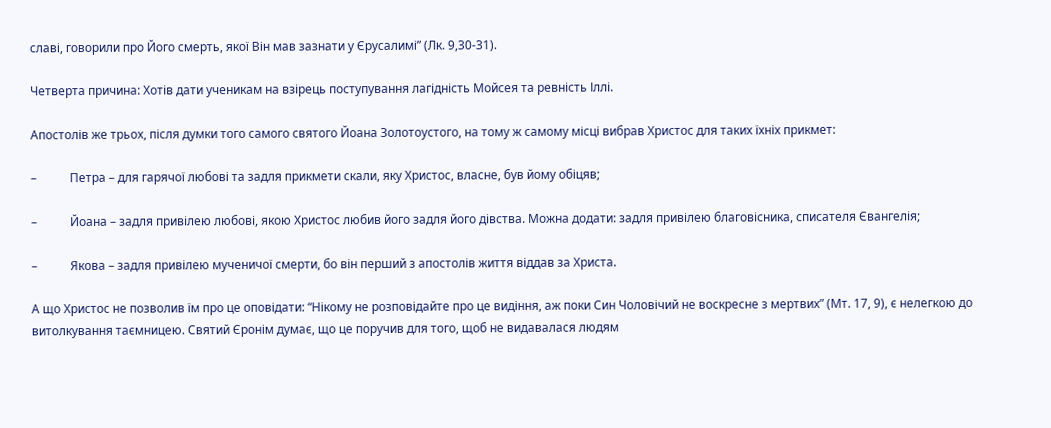славі, говорили про Його смерть, якої Він мав зазнати у Єрусалимі” (Лк. 9,30-31).

Четверта причина: Хотів дати ученикам на взірець поступування лагідність Мойсея та ревність Іллі.

Апостолів же трьох, після думки того самого святого Йоана Золотоустого, на тому ж самому місці вибрав Христос для таких їхніх прикмет:

–           Петра – для гарячої любові та задля прикмети скали, яку Христос, власне, був йому обіцяв;

–           Йоана – задля привілею любові, якою Христос любив його задля його дівства. Можна додати: задля привілею благовісника, списателя Євангелія;

–           Якова – задля привілею мученичої смерти, бо він перший з апостолів життя віддав за Христа.

А що Христос не позволив їм про це оповідати: “Нікому не розповідайте про це видіння, аж поки Син Чоловічий не воскресне з мертвих” (Мт. 17, 9), є нелегкою до витолкування таємницею. Святий Єронім думає, що це поручив для того, щоб не видавалася людям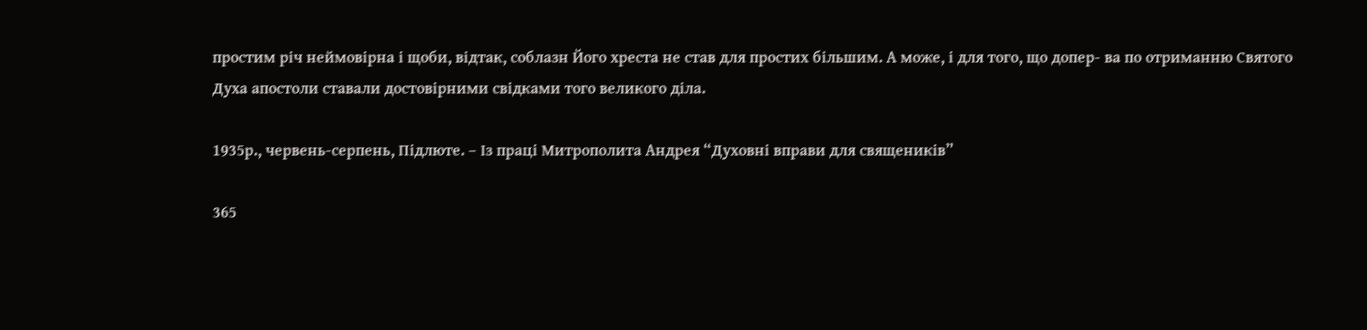простим річ неймовірна і щоби, відтак, соблазн Його хреста не став для простих більшим. А може, і для того, що допер- ва по отриманню Святого Духа апостоли ставали достовірними свідками того великого діла.

1935р., червень-серпень, Підлюте. – Із праці Митрополита Андрея “Духовні вправи для священиків”

365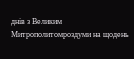днів з Великим Митрополитомроздуми на щодень